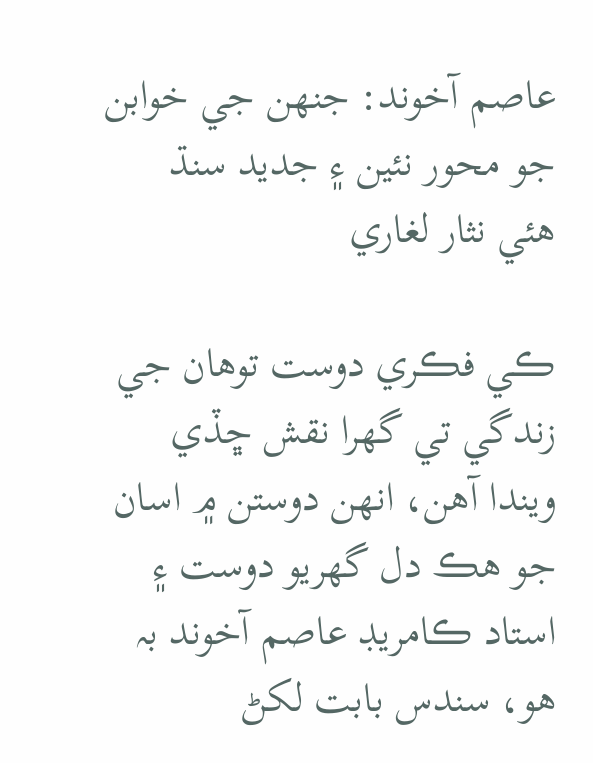عاصم آخوند: جنهن جي خوابن جو محور نئين ۽ جديد سنڌ ھئي نثار لغاري

ڪي فڪري دوست توهان جي زندگي تي گهرا نقش ڇڏي ويندا آھن، انهن دوستن ۾ اسان جو هڪ دل گهريو دوست ۽ استاد ڪامريڊ عاصم آخوند بہ هو، سندس بابت لکڻ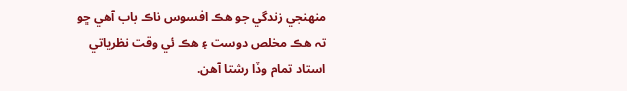منهنجي زندگي جو هڪ افسوس ناڪ باب آھي ڇو تہ هڪ مخلص دوست ۽ هڪ ئي وقت نظرياتي استاد تمام وڏا رشتا آھن.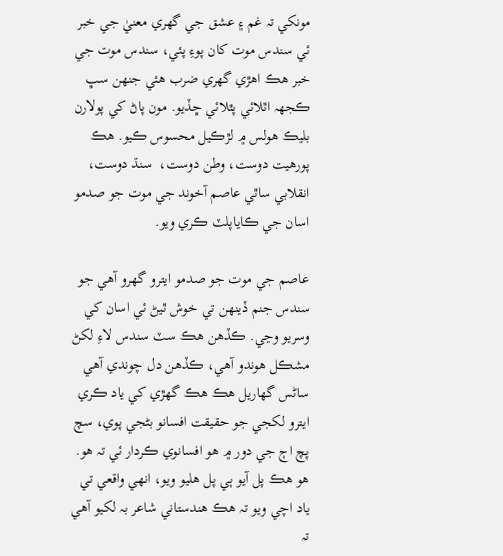مونکي تہ غم ۽ عشق جي گهري معنيٰ جي خبر ئي سندس موت کان پوءِ پئي، سندس موت جي خبر هڪ اهڙي گهري ضرب هئي جنهن سڀ ڪجهہ اٿلائي پٿلائي ڇڏيو. مون پاڻ کي پولارن بليڪ هولس ۾ لڙڪيل محسوس ڪيو. هڪ پورهيت دوست، وطن دوست،  سنڌ دوست، انقلابي ساٿي عاصم آخوند جي موت جو صدمو اسان جي ڪاياپلٽ ڪري ويو.

عاصم جي موت جو صدمو ايترو گهرو آھي جو سندس جنم ڏينهن تي خوش ٿيڻ ئي اسان کي وسريو وڃي. ڪڏھن هڪ سٽ سندس لاءِ لکڻ مشڪل هوندو آھي، ڪڏھن دل چوندي آھي ساڻس گهاريل هڪ هڪ گهڙي کي ياد ڪري ايترو لکجي جو حقيقت افسانو بڻجي پوي، سچ پچ اڄ جي دور ۾ ھو افسانوي ڪردار ئي تہ هو. هو هڪ پل آيو ٻي پل هليو ويو، انهي واقعي تي ياد اچي ويو تہ هڪ هندستاني شاعر بہ لکيو آھي تہ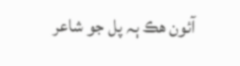آئون هڪ ٻہ پل جو شاعر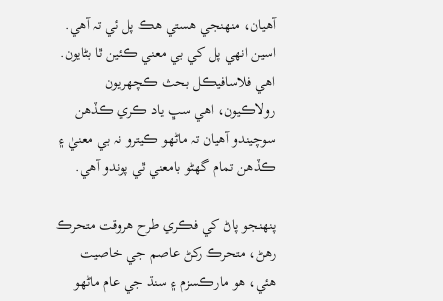آھيان، منهنجي هستي هڪ پل ئي تہ آھي. اسين انهي پل کي بي معني ڪئين ٿا بڻايون. اهي فلاسافيڪل بحث ڪچهريون رولاڪيون، اهي سڀ ياد ڪري ڪڏھن سوچيندو آھيان تہ ماڻھو ڪيترو نہ بي معنيٰ ۽ ڪڏھن تمام گهڻو بامعني ٿي پوندو آھي.

پنهنجو پاڻ کي فڪري طرح ھروقت متحرڪ رهڻ، متحرڪ رکڻ عاصم جي خاصيت هئي، هو مارڪسزم ۽ سنڌ جي عام ماڻھو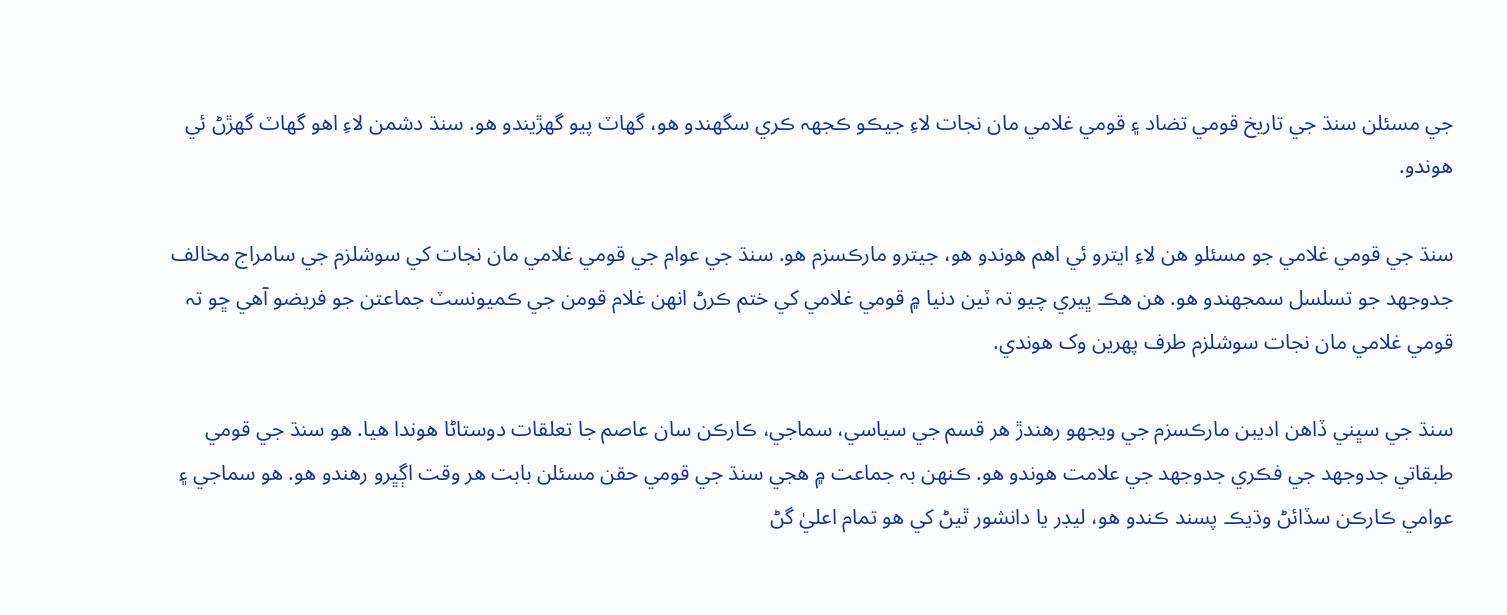جي مسئلن سنڌ جي تاريخ قومي تضاد ۽ قومي غلامي مان نجات لاءِ جيڪو ڪجهہ ڪري سگهندو هو، گهاٽ پيو گهڙيندو هو. سنڌ دشمن لاءِ اهو گهاٽ گهڙڻ ئي هوندو.

سنڌ جي قومي غلامي جو مسئلو هن لاءِ ايترو ئي اهم هوندو هو، جيترو مارڪسزم هو. سنڌ جي عوام جي قومي غلامي مان نجات کي سوشلزم جي سامراج مخالف جدوجهد جو تسلسل سمجهندو هو. هن هڪ ڀيري چيو تہ ٽين دنيا ۾ قومي غلامي کي ختم ڪرڻ انهن غلام قومن جي ڪميونسٽ جماعتن جو فريضو آھي ڇو تہ قومي غلامي مان نجات سوشلزم طرف پهرين وک هوندي.

سنڌ جي سڀني ڏاهن اديبن مارڪسزم جي ويجهو رهندڙ ھر قسم جي سياسي، سماجي، ڪارڪن سان عاصم جا تعلقات دوستاڻا هوندا هيا. هو سنڌ جي قومي طبقاتي جدوجهد جي فڪري جدوجهد جي علامت هوندو هو. ڪنهن بہ جماعت ۾ ھجي سنڌ جي قومي حقن مسئلن بابت هر وقت اڳڀرو رهندو هو. هو سماجي ۽ عوامي ڪارڪن سڏائڻ وڌيڪ پسند ڪندو هو، ليڊر يا دانشور ٿيڻ کي هو تمام اعليٰ گڻ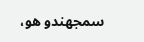سمجهندو هو،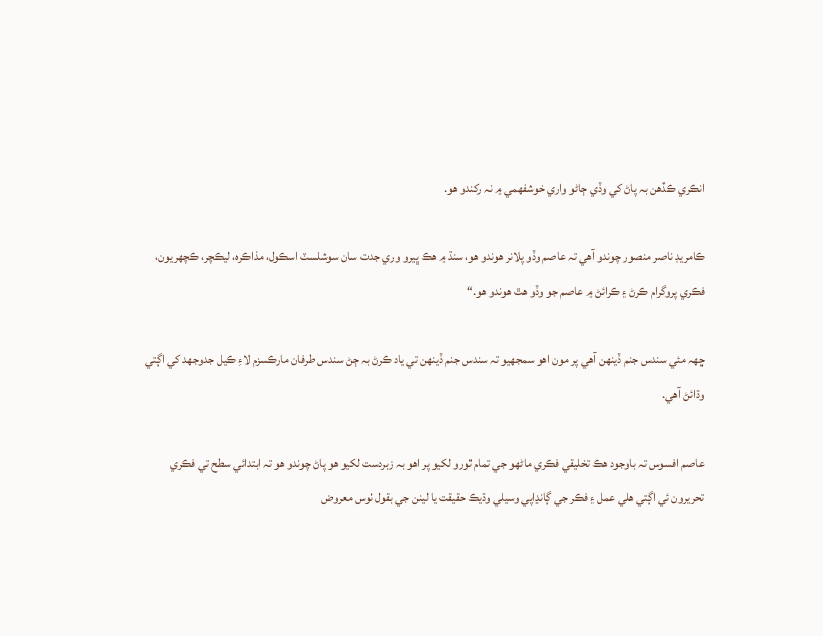انڪري ڪڏھن بہ پاڻ کي وڏي ڄاڻو واري خوشفهمي ۾ نہ رکندو هو.

ڪامريڊ ناصر منصور چوندو آھي تہ عاصم وڏو پلانر هوندو هو، سنڌ ۾ ھڪ ڀيرو وري جدت سان سوشلسٽ اسڪول، مذاڪرہ، ليڪچر، ڪچهريون، فڪري پروگرام ڪرڻ ۽ ڪرائڻ ۾ عاصم جو وڏو هٿ هوندو هو.“

ڇهہ مئي سندس جنم ڏينهن آھي پر مون اهو سمجهيو تہ سندس جنم ڏينهن تي ياد ڪرڻ بہ ڄڻ سندس طرفان مارڪسزم لاءِ ڪيل جدوجهد کي اڳتي وڌائڻ آھي.

عاصم افسوس تہ باوجود هڪ تخليقي فڪري ماڻھو جي تمام ٿورو لکيو پر اهو بہ زبردست لکيو هو پاڻ چوندو هو تہ ابتدائي سطح تي فڪري تحريرون ئي اڳتي هلي عمل ۽ فڪر جي ڳانڍاپي وسيلي وڌيڪ حقيقت يا لينن جي بقول ٺوس معروض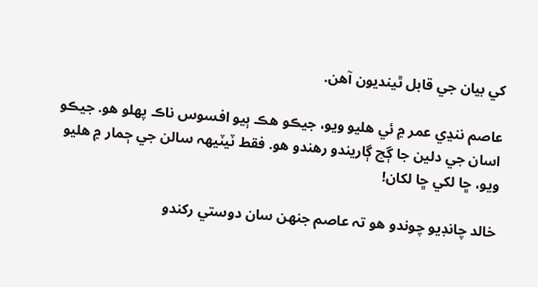کي بيان جي قابل ٿينديون آھن.

عاصم ننڍي عمر ۾ ئي هليو ويو، جيڪو هڪ ٻيو افسوس ناڪ پهلو هو. جيڪو اسان جي دلين جا ڳچ ڳاريندو رهندو هو. فقط ٽيٽيهہ سالن جي ڄمار ۾ ھليو ويو، ڇا لکي ڇا لکان!

خالد چانڊيو چوندو هو تہ عاصم جنهن سان دوستي رکندو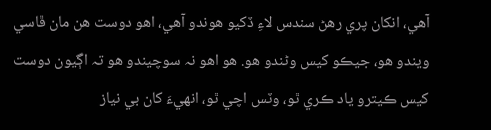آھي، انکان پري رهڻ سندس لاءِ ڏکيو هوندو آھي، اهو دوست هن مان ڦاسي ويندو هو، جيڪو کيس وڻندو هو. هو اهو نہ سوچيندو هو تہ اڳيون دوست کيس ڪيترو ياد ڪري ٿو، وٽس اچي ٿو، انهيءَ کان بي نياز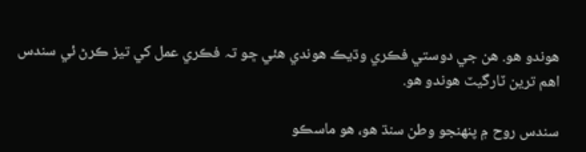هوندو هو. هن جي دوستي فڪري وڌيڪ هوندي هئي ڇو تہ فڪري عمل کي تيز ڪرڻ ئي سندس اهم ترين ٽارگيٽ ھوندو هو.

سندس روح ۾ پنهنجو وطن سنڌ ھو، هو ماسڪو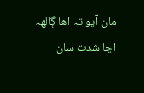مان آيو تہ اها ڳالهہ اڃا شدت سان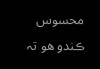محسوس ڪندو هو تہ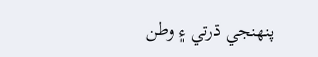پنهنجي ڌرتي ۽ وطن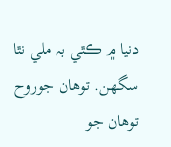دنيا ۾ ڪٿي بہ ملي نٿا سگهن. توهان جوروح توهان جو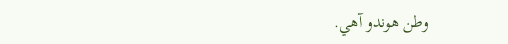وطن هوندو آھي.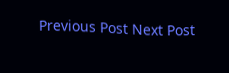Previous Post Next Post